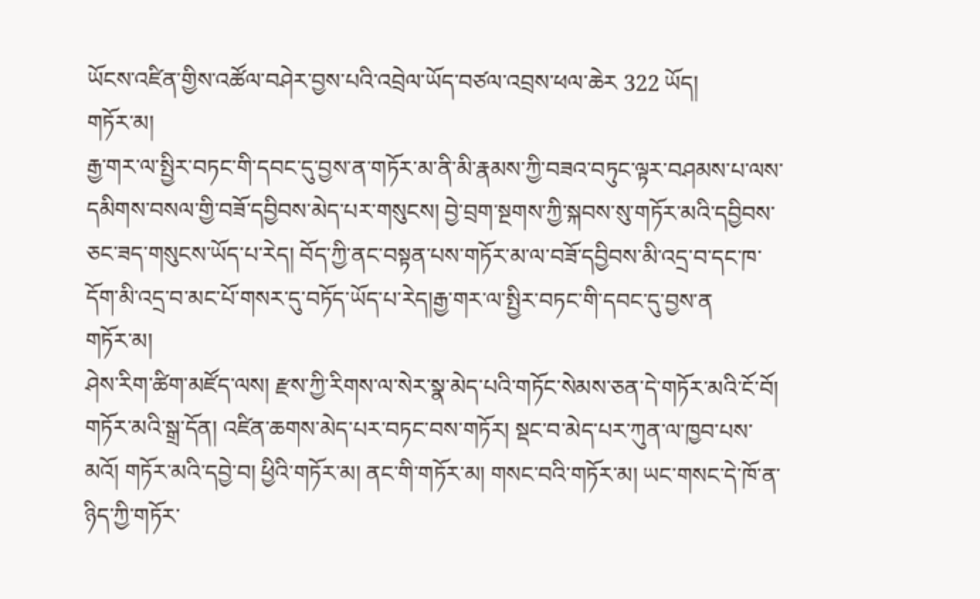ཡོངས་འཛིན་གྱིས་འཚོལ་བཤེར་བྱས་པའི་འབྲེལ་ཡོད་བཙལ་འབྲས་ཕལ་ཆེར 322 ཡོད།
གཏོར་མ།
རྒྱ་གར་ལ་སྤྱིར་བཏང་གི་དབང་དུ་བྱས་ན་གཏོར་མ་ནི་མི་རྣམས་ཀྱི་བཟའ་བཏུང་ལྟར་བཤམས་པ་ལས་དམིགས་བསལ་གྱི་བཟོ་དབྱིབས་མེད་པར་གསུངས། བྱེ་བྲག་སྔགས་ཀྱི་སྐབས་སུ་གཏོར་མའི་དབྱིབས་ཅང་ཟད་གསུངས་ཡོད་པ་རེད། བོད་ཀྱི་ནང་བསྟན་པས་གཏོར་མ་ལ་བཟོ་དབྱིབས་མི་འདྲ་བ་དང་ཁ་དོག་མི་འདྲ་བ་མང་པོ་གསར་དུ་བཏོད་ཡོད་པ་རེད།རྒྱ་གར་ལ་སྤྱིར་བཏང་གི་དབང་དུ་བྱས་ན
གཏོར་མ།
ཤེས་རིག་ཚིག་མཛོད་ལས། རྫས་ཀྱི་རིགས་ལ་སེར་སྣ་མེད་པའི་གཏོང་སེམས་ཅན་དེ་གཏོར་མའི་ངོ་བོ། གཏོར་མའི་སྒྲ་དོན། འཛིན་ཆགས་མེད་པར་བཏང་བས་གཏོར། སྡང་བ་མེད་པར་ཀུན་ལ་ཁྱབ་པས་མའོ། གཏོར་མའི་དབྱེ་བ། ཕྱིའི་གཏོར་མ། ནང་གི་གཏོར་མ། གསང་བའི་གཏོར་མ། ཡང་གསང་དེ་ཁོ་ན་ཉིད་ཀྱི་གཏོར་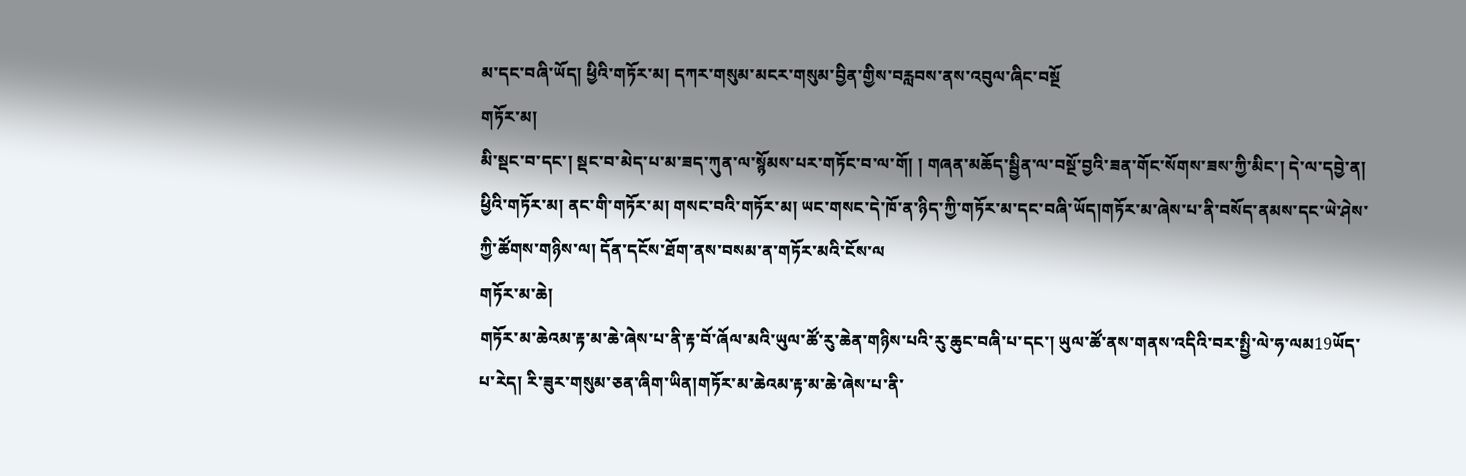མ་དང་བཞི་ཡོད། ཕྱིའི་གཏོར་མ། དཀར་གསུམ་མངར་གསུམ་བྱིན་གྱིས་བརླབས་ནས་འབུལ་ཞིང་བསྔོ
གཏོར་མ།
མི་སྡང་བ་དང་། སྡང་བ་མེད་པ་མ་ཟད་ཀུན་ལ་སྙོམས་པར་གཏོང་བ་ལ་གོ། ། གཞན་མཆོད་སྦྱིན་ལ་བསྔོ་བྱའི་ཟན་གོང་སོགས་ཟས་ཀྱི་མིང་། དེ་ལ་དབྱེ་ན། ཕྱིའི་གཏོར་མ། ནང་གི་གཏོར་མ། གསང་བའི་གཏོར་མ། ཡང་གསང་དེ་ཁོ་ན་ཉིད་ཀྱི་གཏོར་མ་དང་བཞི་ཡོད།གཏོར་མ་ཞེས་པ་ནི་བསོད་ནམས་དང་ཡེ་ཤེས་ཀྱི་ཚོགས་གཉིས་ལ། དོན་དངོས་ཐོག་ནས་བསམ་ན་གཏོར་མའི་ངོས་ལ
གཏོར་མ་ཆེ།
གཏོར་མ་ཆེའམ་རྟ་མ་ཆེ་ཞེས་པ་ནི་རྟ་བོ་ཞོལ་མའི་ཡུལ་ཚོ་རུ་ཆེན་གཉིས་པའི་རུ་ཆུང་བཞི་པ་དང་། ཡུལ་ཚོ་ནས་གནས་འདིའི་བར་སྤྱི་ལེ་ཧ་ལམ19ཡོད་པ་རེད། རི་ཟུར་གསུམ་ཅན་ཞིག་ཡིན།གཏོར་མ་ཆེའམ་རྟ་མ་ཆེ་ཞེས་པ་ནི་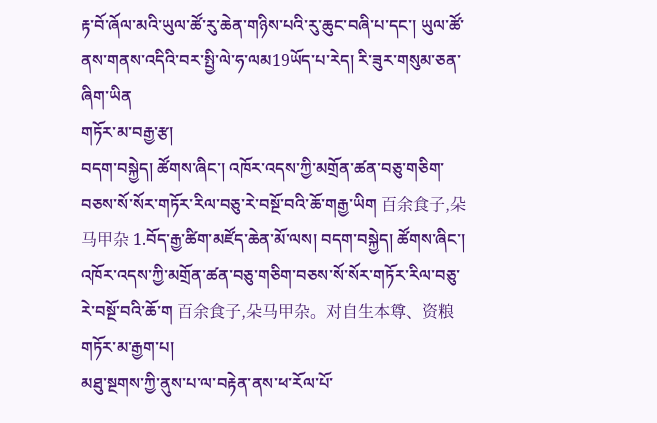རྟ་བོ་ཞོལ་མའི་ཡུལ་ཚོ་རུ་ཆེན་གཉིས་པའི་རུ་ཆུང་བཞི་པ་དང་། ཡུལ་ཚོ་ནས་གནས་འདིའི་བར་སྤྱི་ལེ་ཧ་ལམ19ཡོད་པ་རེད། རི་ཟུར་གསུམ་ཅན་ཞིག་ཡིན
གཏོར་མ་བརྒྱ་རྩ།
བདག་བསྐྱེད། ཚོགས་ཞིང་། འཁོར་འདས་ཀྱི་མགྲོན་ཚན་བཅུ་གཅིག་བཅས་སོ་སོར་གཏོར་རིལ་བཅུ་རེ་བསྔོ་བའི་ཆོ་གརྒྱ་ཡིག 百余食子,朵马甲杂 1.བོད་རྒྱ་ཚིག་མཛོད་ཆེན་མོ་ལས། བདག་བསྐྱེད། ཚོགས་ཞིང་། འཁོར་འདས་ཀྱི་མགྲོན་ཚན་བཅུ་གཅིག་བཅས་སོ་སོར་གཏོར་རིལ་བཅུ་རེ་བསྔོ་བའི་ཆོ་ག 百余食子,朵马甲杂。对自生本尊、资粮
གཏོར་མ་རྒྱག་པ།
མཐུ་སྔགས་ཀྱི་ནུས་པ་ལ་བརྟེན་ནས་ཕ་རོལ་པོ་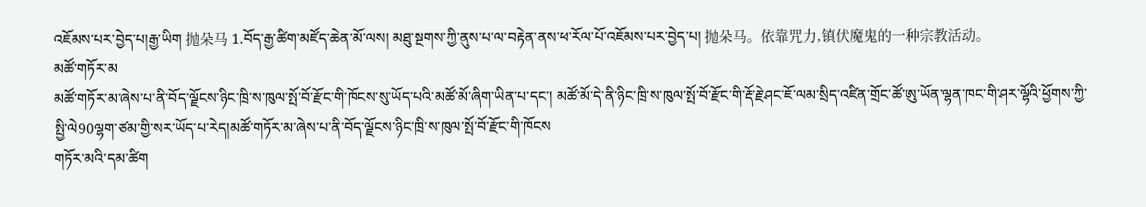འཇོམས་པར་བྱེད་པ།རྒྱ་ཡིག 抛朵马 1.བོད་རྒྱ་ཚིག་མཛོད་ཆེན་མོ་ལས། མཐུ་སྔགས་ཀྱི་ནུས་པ་ལ་བརྟེན་ནས་ཕ་རོལ་པོ་འཇོམས་པར་བྱེད་པ། 抛朵马。依靠咒力,镇伏魔鬼的一种宗教活动。
མཚོ་གཏོར་མ
མཚོ་གཏོར་མ་ཞེས་པ་ནི་བོད་ལྗོངས་ཉིང་ཁྲི་ས་ཁུལ་སྤོ་བོ་རྫོང་གི་ཁོངས་སུ་ཡོད་པའི་མཚོ་མོ་ཞིག་ཡིན་པ་དང་། མཚོ་མོ་དེ་ནི་ཉིང་ཁྲི་ས་ཁུལ་སྤོ་བོ་རྫོང་གི་རྡོ་རྗེ་ཤང་ཇོ་ལམ་སྲིད་འཛིན་གྲོང་ཚོ་ཨུ་ཡོན་ལྷན་ཁང་གི་ཤར་ལྷོའི་ཕྱོགས་ཀྱི་སྤྱི་ལེ90ལྷག་ཙམ་གྱི་སར་ཡོད་པ་རེད།མཚོ་གཏོར་མ་ཞེས་པ་ནི་བོད་ལྗོངས་ཉིང་ཁྲི་ས་ཁུལ་སྤོ་བོ་རྫོང་གི་ཁོངས
གཏོར་མའི་དམ་ཚིག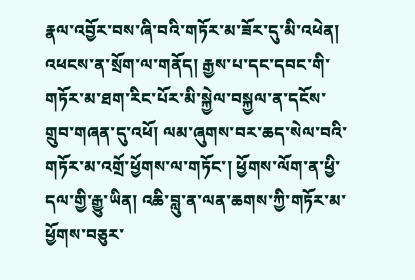རྣལ་འབྱོར་བས་ཞི་བའི་གཏོར་མ་ཟོར་དུ་མི་འཕེན། འཕངས་ན་སྲོག་ལ་གནོད། རྒྱས་པ་དང་དབང་གི་གཏོར་མ་ཐག་རིང་པོར་མི་སྐྱེལ་བསྐྱལ་ན་དངོས་གྲུབ་གཞན་དུ་འཕོ། ལམ་ཞུགས་བར་ཆད་སེལ་བའི་གཏོར་མ་འགྲོ་ཕྱོགས་ལ་གཏོང་། ཕྱོགས་ལོག་ན་ཕྱི་དལ་གྱི་རྒྱུ་ཡིན། འཆི་བླུ་ན་ལན་ཆགས་ཀྱི་གཏོར་མ་ཕྱོགས་བཅུར་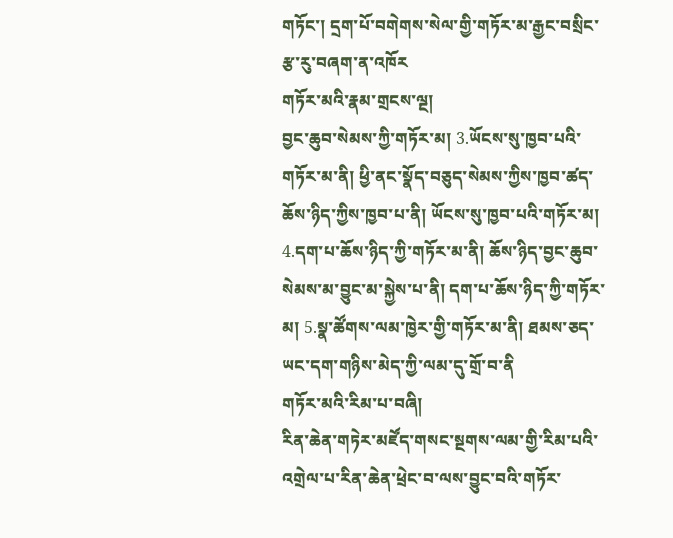གཏོང་། དྲག་པོ་བགེགས་སེལ་གྱི་གཏོར་མ་རྒྱང་བསྲིང་རྩ་རུ་བཞག་ན་འཁོར
གཏོར་མའི་རྣམ་གྲངས་ལྔ།
བྱང་ཆུབ་སེམས་ཀྱི་གཏོར་མ། 3.ཡོངས་སུ་ཁྱབ་པའི་གཏོར་མ་ནི། ཕྱི་ནང་སྣོད་བཅུད་སེམས་ཀྱིས་ཁྱབ་ཚད་ཆོས་ཉིད་ཀྱིས་ཁྱབ་པ་ནི། ཡོངས་སུ་ཁྱབ་པའི་གཏོར་མ། 4.དག་པ་ཆོས་ཉིད་ཀྱི་གཏོར་མ་ནི། ཆོས་ཉིད་བྱང་ཆུབ་སེམས་མ་བྱུང་མ་སྐྱེས་པ་ནི། དག་པ་ཆོས་ཉིད་ཀྱི་གཏོར་མ། 5.སྣ་ཚོགས་ལམ་ཁྱེར་གྱི་གཏོར་མ་ནི། ཐམས་ཅད་ཡང་དག་གཉིས་མེད་ཀྱི་ལམ་དུ་གྲོ་བ་ནི
གཏོར་མའི་རིམ་པ་བཞི།
རིན་ཆེན་གཏེར་མཛོད་གསང་སྔགས་ལམ་གྱི་རིམ་པའི་འགྲེལ་པ་རིན་ཆེན་ཕྲེང་བ་ལས་བྱུང་བའི་གཏོར་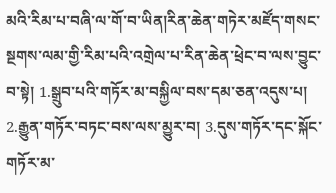མའི་རིམ་པ་བཞི་ལ་གོ་བ་ཡིན།རིན་ཆེན་གཏེར་མཛོད་གསང་སྔགས་ལམ་གྱི་རིམ་པའི་འགྲེལ་པ་རིན་ཆེན་ཕྲེང་བ་ལས་བྱུང་བ་སྟེ། 1.སྒྲུབ་པའི་གཏོར་མ་བསྐྱིལ་བས་དམ་ཅན་འདུས་པ། 2.རྒྱུན་གཏོར་བཏང་བས་ལས་མྱུར་བ། 3.དུས་གཏོར་དང་སྐོང་གཏོར་མ་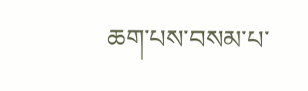ཆག་པས་བསམ་པ་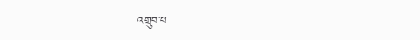འགྲུབ་པ